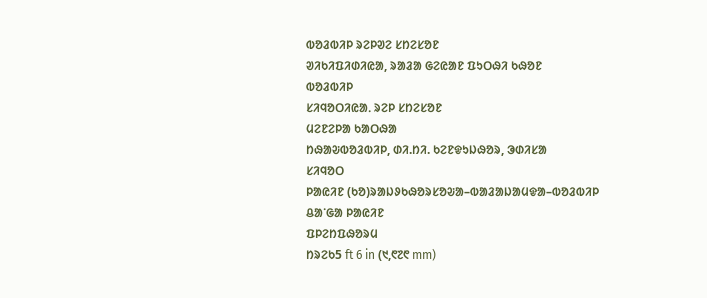ᱵᱚᱲᱵᱤᱞ ᱨᱮᱞᱣᱮ ᱥᱴᱮᱥᱚᱱ
ᱣᱤᱠᱤᱯᱤᱰᱤᱭᱟ, ᱨᱟᱲᱟ ᱜᱮᱭᱟᱱ ᱯᱩᱛᱷᱤ ᱠᱷᱚᱱ
ᱵᱚᱲᱵᱤᱞ
ᱥᱤᱧᱚᱛᱤᱭᱟᱹ ᱨᱮᱞ ᱥᱴᱮᱥᱚᱱ
ᱢᱮᱱᱮᱞᱟ ᱠᱟᱛᱷᱟ
ᱴᱷᱟᱶᱵᱚᱲᱵᱤᱞ, ᱰᱤ.ᱴᱤ. ᱠᱮᱱᱫᱩᱡᱷᱚᱨ, ᱳᱰᱤᱥᱟ
ᱥᱤᱧᱚᱛ
ᱞᱟᱭᱤᱱ (ᱠᱚ)ᱨᱟᱡᱽᱠᱷᱚᱨᱥᱚᱶᱟ–ᱵᱟᱲᱟᱡᱟᱢᱫᱟ–ᱵᱚᱲᱵᱤᱞ ᱪᱟᱸᱜᱟ ᱞᱟᱭᱤᱱ
ᱯᱞᱮᱴᱯᱷᱚᱨᱢ
ᱴᱨᱮᱠ5 ft 6 in (᱑,᱖᱗᱖ mm)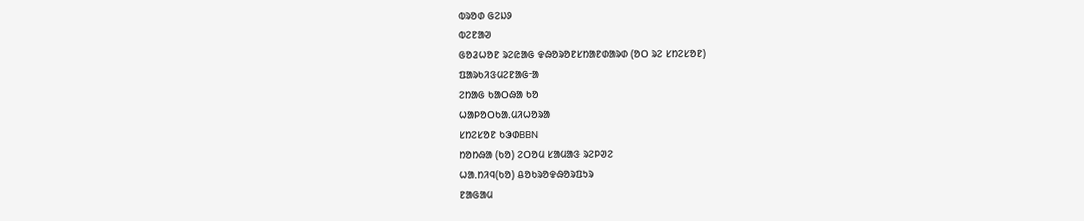ᱵᱨᱚᱰ ᱜᱮᱡᱽ
ᱵᱮᱱᱟᱣ
ᱜᱚᱲᱦᱚᱱ ᱨᱮᱭᱟᱜ ᱫᱷᱚᱨᱚᱱᱥᱴᱟᱱᱰᱟᱨᱰ (ᱚᱛ ᱨᱮ ᱥᱴᱮᱥᱚᱱ)
ᱯᱟᱨᱠᱤᱝᱢᱮᱱᱟᱜᱼᱟ
ᱮᱴᱟᱜ ᱠᱟᱛᱷᱟ ᱠᱚ
ᱦᱟᱞᱚᱛᱠᱟᱹᱢᱤᱦᱚᱨᱟ
ᱥᱴᱮᱥᱚᱱ ᱠᱳᱰBBN
ᱴᱚᱴᱷᱟ (ᱠᱚ) ᱮᱛᱚᱢ ᱥᱟᱢᱟᱝ ᱨᱮᱞᱣᱮ
ᱦᱟᱹᱴᱤᱧ(ᱠᱚ) ᱪᱚᱠᱨᱚᱫᱷᱚᱨᱯᱩᱨ
ᱱᱟᱜᱟᱢ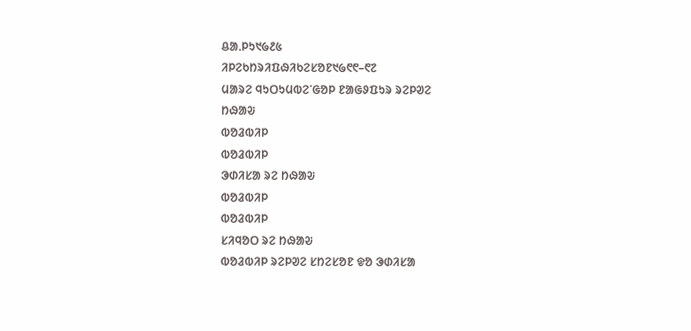ᱪᱟᱹᱞᱩ᱑᱙᱒᱕
ᱤᱞᱮᱠᱴᱨᱤᱯᱷᱤᱠᱮᱥᱚᱱ᱑᱙᱖᱖–᱖᱗
ᱢᱟᱨᱮ ᱧᱩᱛᱩᱢᱵᱮᱸᱜᱚᱞ ᱱᱟᱜᱽᱯᱩᱨ ᱨᱮᱞᱣᱮ
ᱴᱷᱟᱶ
ᱵᱚᱲᱵᱤᱞ
ᱵᱚᱲᱵᱤᱞ
ᱳᱰᱤᱥᱟ ᱨᱮ ᱴᱷᱟᱶ
ᱵᱚᱲᱵᱤᱞ
ᱵᱚᱲᱵᱤᱞ
ᱥᱤᱧᱚᱛ ᱨᱮ ᱴᱷᱟᱶ
ᱵᱚᱲᱵᱤᱞ ᱨᱮᱞᱣᱮ ᱥᱴᱮᱥᱚᱱ ᱫᱚ ᱳᱰᱤᱥᱟ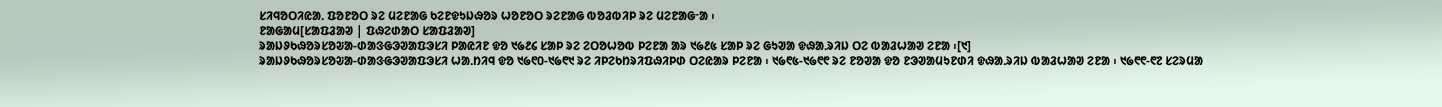ᱥᱤᱧᱚᱛᱤᱭᱟᱹ ᱯᱚᱱᱚᱛ ᱨᱮ ᱢᱮᱱᱟᱜ ᱠᱮᱱᱫᱩᱡᱷᱚᱨ ᱦᱚᱱᱚᱛ ᱨᱮᱱᱟᱜ ᱵᱚᱲᱵᱤᱞ ᱨᱮ ᱢᱮᱱᱟᱜᱼᱟ ᱾
ᱱᱟᱜᱟᱢ[ᱥᱟᱯᱲᱟᱣ | ᱯᱷᱮᱰᱟᱛ ᱥᱟᱯᱲᱟᱣ]
ᱨᱟᱡᱽᱠᱷᱚᱨᱥᱚᱶᱟ-ᱰᱟᱝᱜᱳᱣᱟᱯᱳᱥᱤ ᱞᱟᱭᱤᱱ ᱫᱚ ᱑᱙᱒᱔ ᱥᱟᱞ ᱨᱮ ᱮᱛᱚᱦᱚᱵ ᱞᱮᱱᱟ ᱟᱨ ᱑᱙᱒᱕ ᱥᱟᱞ ᱨᱮ ᱜᱩᱣᱟ ᱫᱷᱟᱹᱨᱤᱡ ᱛᱮ ᱵᱟᱲᱦᱟᱣ ᱮᱱᱟ ᱾[᱑]
ᱨᱟᱡᱽᱠᱷᱚᱨᱥᱚᱶᱟ-ᱰᱟᱝᱜᱳᱣᱟᱯᱳᱥᱤ ᱦᱟᱹᱴᱤᱧ ᱫᱚ ᱑᱙᱖᱐-᱑᱙᱖᱑ ᱨᱮ ᱤᱞᱮᱠᱴᱨᱤᱯᱷᱤᱞᱰ ᱛᱮᱭᱟᱨ ᱞᱮᱱᱟ ᱾ ᱑᱙᱖᱕-᱑᱙᱖᱖ ᱨᱮ ᱱᱚᱣᱟ ᱫᱚ ᱱᱳᱣᱟᱢᱩᱱᱰᱤ ᱫᱷᱟᱹᱨᱤᱡ ᱵᱟᱲᱦᱟᱣ ᱮᱱᱟ ᱾ ᱑᱙᱖᱖-᱖᱗ ᱥᱮᱨᱢᱟ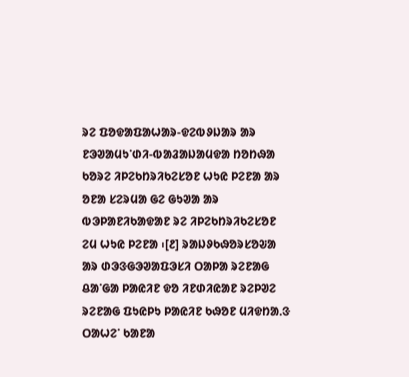ᱨᱮ ᱯᱚᱫᱟᱯᱟᱦᱟᱨ-ᱫᱮᱵᱽᱡᱟᱨ ᱟᱨ ᱱᱳᱣᱟᱢᱩᱸᱰᱤ-ᱵᱟᱲᱟᱡᱟᱢᱫᱟ ᱴᱚᱴᱷᱟ ᱠᱚᱨᱮ ᱤᱞᱮᱠᱴᱨᱤᱠᱮᱥᱚᱱ ᱦᱩᱭ ᱞᱮᱱᱟ ᱟᱨ ᱚᱱᱟ ᱥᱮᱨᱢᱟ ᱜᱮ ᱜᱩᱣᱟ ᱟᱨ ᱵᱳᱞᱟᱱᱤᱠᱟᱫᱟᱱ ᱨᱮ ᱤᱞᱮᱠᱴᱨᱤᱠᱮᱥᱚᱱ ᱮᱢ ᱦᱩᱭ ᱞᱮᱱᱟ ᱾[᱒] ᱨᱟᱡᱽᱠᱷᱚᱨᱥᱚᱶᱟ ᱟᱨ ᱰᱳᱝᱜᱳᱣᱟᱯᱳᱥᱤ ᱛᱟᱞᱟ ᱨᱮᱱᱟᱜ ᱪᱟᱸᱜᱟ ᱞᱟᱭᱤᱱ ᱫᱚ ᱤᱱᱰᱤᱭᱟᱱ ᱨᱮᱞᱣᱮ ᱨᱮᱱᱟᱜ ᱯᱩᱭᱞᱩ ᱞᱟᱭᱤᱱ ᱠᱷᱚᱱ ᱢᱤᱫᱴᱟᱹᱝ ᱛᱟᱦᱮᱸ ᱠᱟᱱᱟ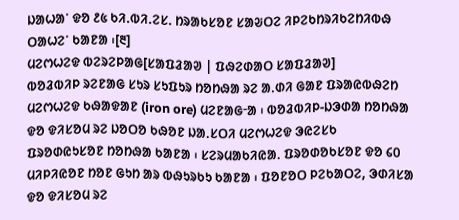ᱡᱟᱦᱟᱸ ᱫᱚ ᱒᱕ ᱠᱤ.ᱵᱤ.ᱮᱥ. ᱴᱨᱟᱠᱥᱚᱱ ᱥᱟᱶᱛᱮ ᱤᱞᱮᱠᱴᱨᱤᱠᱮᱴᱤᱵᱷ ᱛᱟᱦᱮᱸ ᱠᱟᱱᱟ ᱾[᱓]
ᱢᱮᱬᱦᱮᱫ ᱵᱮᱨᱮᱞᱟᱜ[ᱥᱟᱯᱲᱟᱣ | ᱯᱷᱮᱰᱟᱛ ᱥᱟᱯᱲᱟᱣ]
ᱵᱚᱲᱵᱤᱞ ᱨᱮᱱᱟᱜ ᱥᱩᱨ ᱥᱩᱯᱩᱨ ᱴᱚᱴᱷᱟ ᱨᱮ ᱟᱹᱰᱤ ᱜᱟᱱ ᱯᱨᱟᱭᱵᱷᱮᱴ ᱢᱮᱬᱦᱮᱫ ᱠᱷᱟᱫᱟᱱ (iron ore) ᱢᱮᱱᱟᱜᱼᱟ ᱾ ᱵᱚᱲᱵᱤᱞ-ᱡᱳᱰᱟ ᱴᱚᱴᱷᱟ ᱫᱚ ᱫᱤᱥᱚᱢ ᱨᱮ ᱡᱚᱛᱚ ᱠᱷᱚᱱ ᱡᱟᱹᱥᱛᱤ ᱢᱮᱬᱦᱮᱫ ᱳᱭᱮᱥᱠ ᱯᱨᱚᱰᱭᱩᱥᱚᱱ ᱴᱚᱴᱷᱟ ᱠᱟᱱᱟ ᱾ ᱥᱮᱨᱢᱟᱠᱤᱭᱟᱹ ᱯᱨᱚᱰᱚᱠᱥᱚᱱ ᱫᱚ ᱔᱐ ᱢᱤᱞᱤᱭᱚᱱ ᱴᱚᱱ ᱜᱩᱴ ᱟᱨ ᱵᱷᱩᱨᱠᱩ ᱠᱟᱱᱟ ᱾ ᱯᱚᱱᱚᱛ ᱞᱮᱠᱟᱛᱮ, ᱳᱰᱤᱥᱟ ᱫᱚ ᱫᱤᱥᱚᱢ ᱨᱮ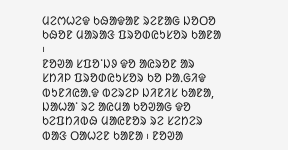ᱢᱮᱬᱦᱮᱫ ᱠᱷᱟᱫᱟᱱ ᱨᱮᱱᱟᱜ ᱡᱚᱛᱚ ᱠᱷᱚᱱ ᱢᱟᱨᱟᱝ ᱯᱨᱚᱰᱭᱩᱥᱚᱨ ᱠᱟᱱᱟ ᱾
ᱱᱚᱣᱟ ᱥᱯᱚᱸᱡᱽ ᱫᱚ ᱟᱭᱨᱚᱱ ᱟᱨ ᱥᱴᱤᱞ ᱯᱨᱚᱰᱭᱩᱥᱚᱨ ᱠᱚ ᱞᱟᱹᱜᱤᱫ ᱵᱩᱱᱤᱭᱟᱹᱫ ᱵᱮᱨᱮᱞ ᱡᱤᱱᱤᱥ ᱠᱟᱱᱟ, ᱡᱟᱦᱟᱸ ᱨᱮ ᱟᱭᱢᱟ ᱠᱚᱣᱟᱜ ᱫᱚ ᱠᱮᱯᱴᱤᱵᱷ ᱢᱟᱭᱱᱚᱨ ᱨᱮ ᱥᱮᱴᱮᱨ ᱵᱟᱝ ᱛᱟᱦᱮᱱ ᱠᱟᱱᱟ ᱾ ᱱᱚᱣᱟ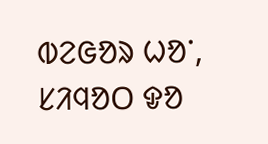ᱵᱮᱜᱚᱨ ᱦᱚᱸ, ᱥᱤᱧᱚᱛ ᱫᱚ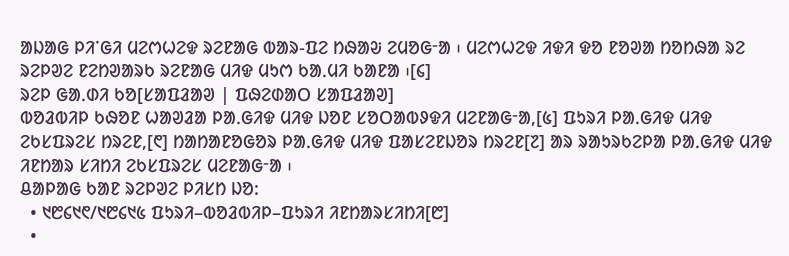ᱟᱡᱟᱜ ᱞᱤᱸᱜᱤ ᱢᱮᱬᱦᱮᱫ ᱨᱮᱱᱟᱜ ᱵᱟᱨ-ᱯᱮ ᱴᱷᱟᱶ ᱮᱢᱚᱜᱼᱟ ᱾ ᱢᱮᱬᱦᱮᱫ ᱤᱫᱤ ᱫᱚ ᱱᱚᱣᱟ ᱴᱚᱴᱷᱟ ᱨᱮ ᱨᱮᱞᱣᱮ ᱱᱮᱴᱣᱟᱨᱠ ᱨᱮᱱᱟᱜ ᱢᱤᱫ ᱢᱩᱬ ᱠᱟᱹᱢᱤ ᱠᱟᱱᱟ ᱾[᱔]
ᱨᱮᱞ ᱜᱟᱹᱰᱤ ᱠᱚ[ᱥᱟᱯᱲᱟᱣ | ᱯᱷᱮᱰᱟᱛ ᱥᱟᱯᱲᱟᱣ]
ᱵᱚᱲᱵᱤᱞ ᱠᱷᱚᱱ ᱦᱟᱣᱲᱟ ᱞᱟᱹᱜᱤᱫ ᱢᱤᱫ ᱡᱚᱱ ᱥᱚᱛᱟᱵᱽᱫᱤ ᱢᱮᱱᱟᱜᱼᱟ,[᱕] ᱯᱩᱨᱤ ᱞᱟᱹᱜᱤᱫ ᱢᱤᱫ ᱮᱠᱥᱯᱨᱮᱥ ᱴᱨᱮᱱ,[᱖] ᱴᱟᱴᱟᱱᱚᱜᱚᱨ ᱞᱟᱹᱜᱤᱫ ᱢᱤᱫ ᱯᱟᱥᱮᱱᱡᱚᱨ ᱴᱨᱮᱱ[᱗] ᱟᱨ ᱨᱟᱩᱨᱠᱮᱞᱟ ᱞᱟᱹᱜᱤᱫ ᱢᱤᱫ ᱤᱱᱴᱟᱨ ᱥᱤᱴᱤ ᱮᱠᱥᱯᱨᱮᱥ ᱢᱮᱱᱟᱜᱼᱟ ᱾
ᱪᱟᱞᱟᱜ ᱠᱟᱱ ᱨᱮᱞᱣᱮ ᱞᱤᱥᱴ ᱡᱚ:
  • ᱑᱘᱔᱑᱖/᱑᱘᱔᱑᱕ ᱯᱩᱨᱤ–ᱵᱚᱲᱵᱤᱞ–ᱯᱩᱨᱤ ᱤᱱᱴᱟᱨᱥᱤᱴᱤ[᱘]
  •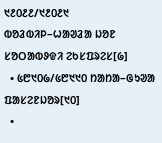᱑᱒᱐᱒᱒/᱑᱒᱐᱒᱑ ᱵᱚᱲᱵᱤᱞ–ᱦᱟᱣᱲᱟ ᱡᱚᱱ ᱥᱚᱛᱟᱵᱽᱫᱤ ᱮᱠᱥᱯᱨᱮᱥ[᱙]
  • ᱕᱘᱑᱐᱙/᱕᱘᱑᱑᱐ ᱴᱟᱴᱟ–ᱜᱩᱣᱟ ᱯᱟᱥᱮᱱᱡᱚᱨ[᱑᱐]
  •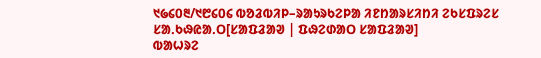᱑᱙᱔᱐᱓/᱑᱘᱔᱐᱔ ᱵᱚᱲᱵᱤᱞ–ᱨᱟᱩᱨᱠᱮᱞᱟ ᱤᱱᱴᱟᱨᱥᱤᱴᱤ ᱮᱠᱥᱯᱨᱮᱥ
ᱥᱟᱹᱠᱷᱭᱟᱹᱛ[ᱥᱟᱯᱲᱟᱣ | ᱯᱷᱮᱰᱟᱛ ᱥᱟᱯᱲᱟᱣ]
ᱵᱟᱦᱨᱮ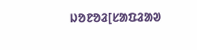ᱡᱚᱱᱚᱲ[ᱥᱟᱯᱲᱟᱣ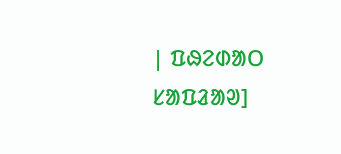| ᱯᱷᱮᱰᱟᱛ ᱥᱟᱯᱲᱟᱣ]